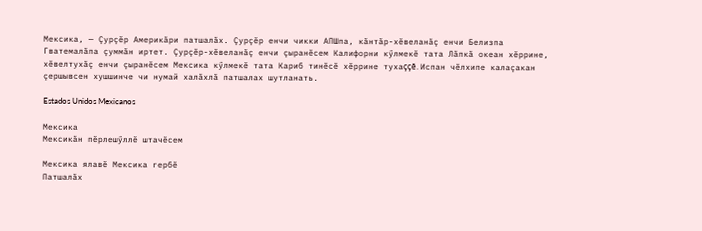Мексика, — Çурçĕр Америкăри патшалăх. Çурçĕр енчи чикки АПШпа, кăнтăр-хĕвеланăç енчи Белизпа Гватемалăпа çуммăн иртет. Çурçĕр-хĕвеланăç енчи çыранĕсем Калифорни кӳлмекĕ тата Лăпкă океан хĕррине, хĕвелтухăç енчи çыранĕсем Мексика кӳлмекĕ тата Кариб тинĕсĕ хĕррине тухаççĕ. Испан чĕлхипе калаçакан çершывсен хушшинче чи нумай халăхлă патшалах шутланать.

Estados Unidos Mexicanos

Мексика
Мексикăн пĕрлешӳллĕ штачĕсем

Мексика ялавĕ Мексика гербĕ
Патшалăх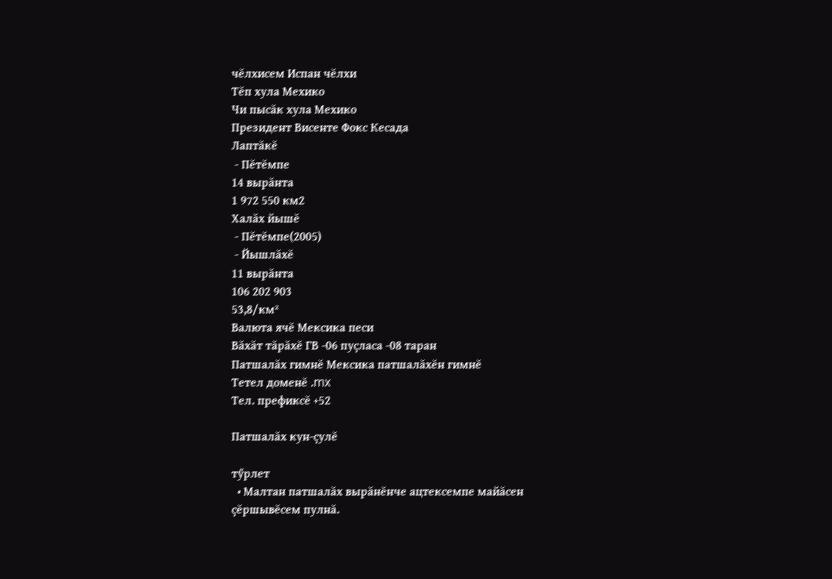чĕлхисем Испан чĕлхи
Тĕп хула Мехико
Чи пысăк хула Мехико
Президент Висенте Фокс Кесада
Лаптăкĕ
 - Пĕтĕмпе
14 вырăнта
1 972 550 км2
Халăх йышĕ
 - Пĕтĕмпе(2005)
 - Йышлăхĕ
11 вырăнта
106 202 903
53,8/км²
Валюта ячĕ Мексика песи
Вăхăт тăрăхĕ ГВ -06 пуçласа -08 таран
Патшалăх гимнĕ Мексика патшалăхĕн гимнĕ
Тетел доменĕ .mx
Тел. префиксĕ +52

Патшалăх кун-çулĕ

тӳрлет
  • Малтан патшалăх вырăнĕнче ацтексемпе майăсен çĕршывĕсем пулнă.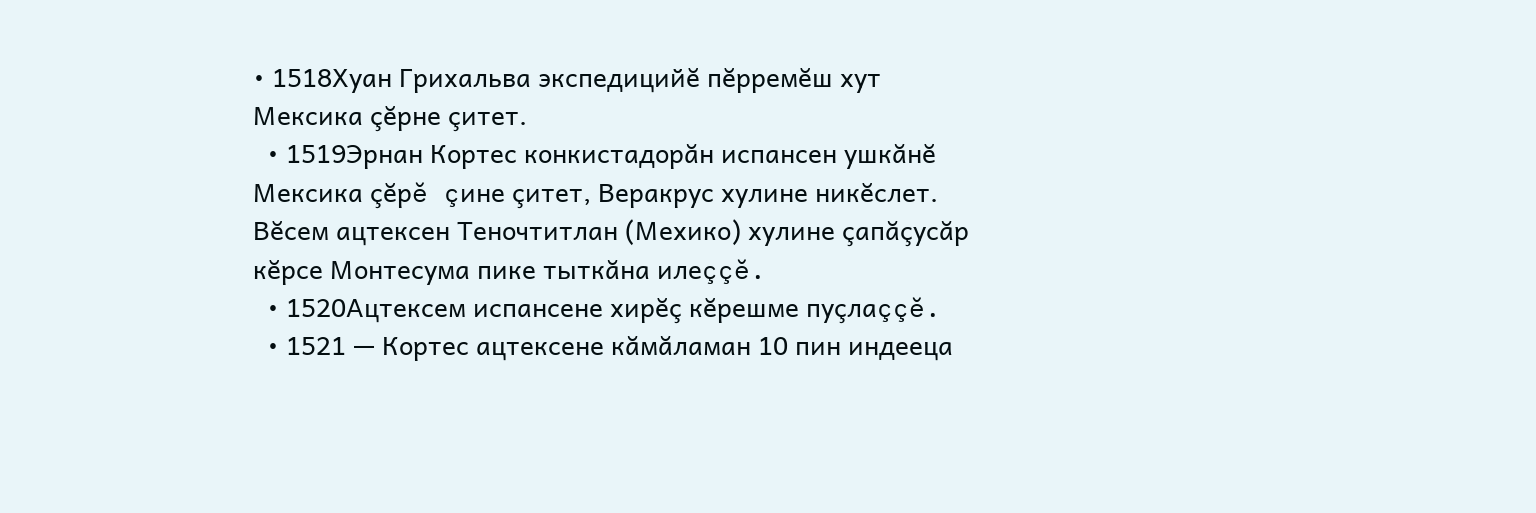• 1518Хуан Грихальва экспедицийĕ пĕрремĕш хут Мексика çĕрне çитет.
  • 1519Эрнан Кортес конкистадорăн испансен ушкăнĕ Мексика çĕрĕ çине çитет, Веракрус хулине никĕслет. Вĕсем ацтексен Теночтитлан (Мехико) хулине çапăçусăр кĕрсе Монтесума пике тыткăна илеççĕ.
  • 1520Ацтексем испансене хирĕç кĕрешме пуçлаççĕ.
  • 1521 — Кортес ацтексене кăмăламан 10 пин индееца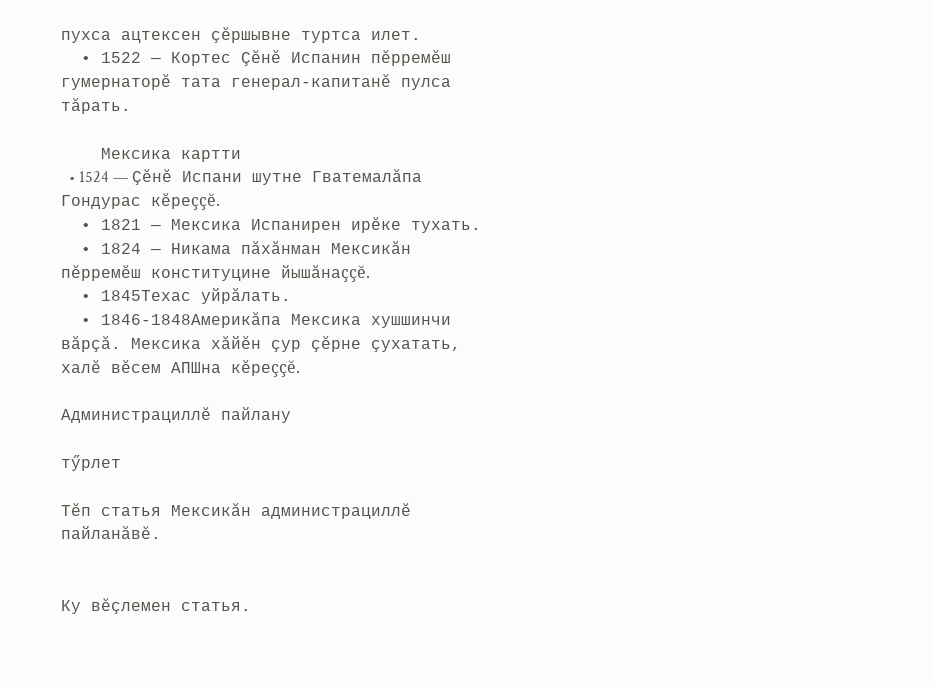пухса ацтексен çĕршывне туртса илет.
  • 1522 — Кортес Çĕнĕ Испанин пĕрремĕш гумернаторĕ тата генерал-капитанĕ пулса тăрать.

    Мексика картти
  • 1524 — Çĕнĕ Испани шутне Гватемалăпа Гондурас кĕреççĕ.
  • 1821 — Мексика Испанирен ирĕке тухать.
  • 1824 — Никама пăхăнман Мексикăн пĕрремĕш конституцине йышăнаççĕ.
  • 1845Техас уйрăлать.
  • 1846-1848Америкăпа Мексика хушшинчи вăрçă. Мексика хăйĕн çур çĕрне çухатать, халĕ вĕсем АПШна кĕреççĕ.

Администрациллĕ пайлану

тӳрлет

Тĕп статья Мексикăн администрациллĕ пайланăвĕ.


Ку вĕçлемен статья.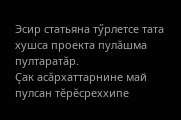Эсир статьяна тӳрлетсе тата хушса проекта пулăшма пултаратăр.
Çак асăрхаттарнине май пулсан тĕрĕсреххипе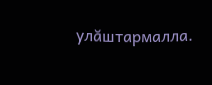улăштармалла.